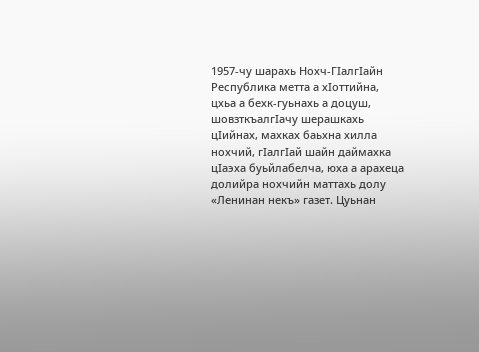1957-чу шарахь Нохч-ГIалгIайн Республика метта а хIоттийна, цхьа а бехк-гуьнахь а доцуш, шовзткъалгIачу шерашкахь цIийнах, махках баьхна хилла нохчий, гIалгIай шайн даймахка цIаэха буьйлабелча, юха а арахеца долийра нохчийн маттахь долу «Ленинан некъ» газет. Цуьнан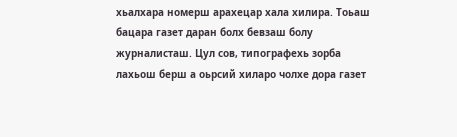хьалхара номерш арахецар хала хилира. Тоьаш бацара газет даран болх бевзаш болу журналисташ. Цул сов, типографехь зорба лахьош берш а оьрсий хиларо чолхе дора газет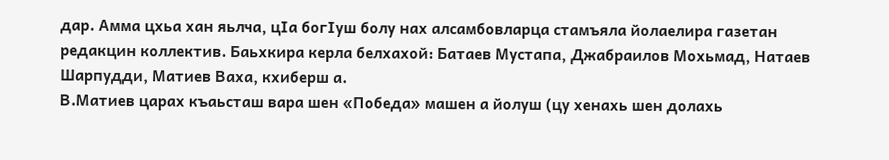дар. Амма цхьа хан яьлча, цIа богIуш болу нах алсамбовларца стамъяла йолаелира газетан редакцин коллектив. Баьхкира керла белхахой: Батаев Мустапа, Джабраилов Мохьмад, Натаев Шарпудди, Матиев Ваха, кхиберш а.
В.Матиев царах къаьсташ вара шен «Победа» машен а йолуш (цу хенахь шен долахь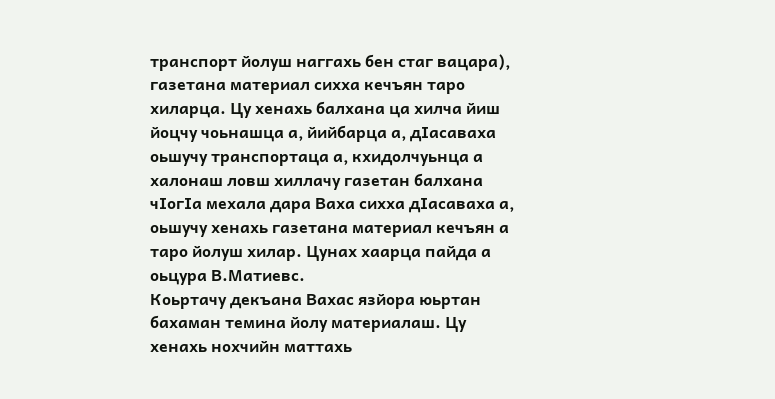транспорт йолуш наггахь бен стаг вацара), газетана материал сихха кечъян таро хиларца. Цу хенахь балхана ца хилча йиш йоцчу чоьнашца а, йийбарца а, дIасаваха оьшучу транспортаца а, кхидолчуьнца а халонаш ловш хиллачу газетан балхана чIогIа мехала дара Ваха сихха дIасаваха а, оьшучу хенахь газетана материал кечъян а таро йолуш хилар. Цунах хаарца пайда а оьцура В.Матиевс.
Коьртачу декъана Вахас язйора юьртан бахаман темина йолу материалаш. Цу хенахь нохчийн маттахь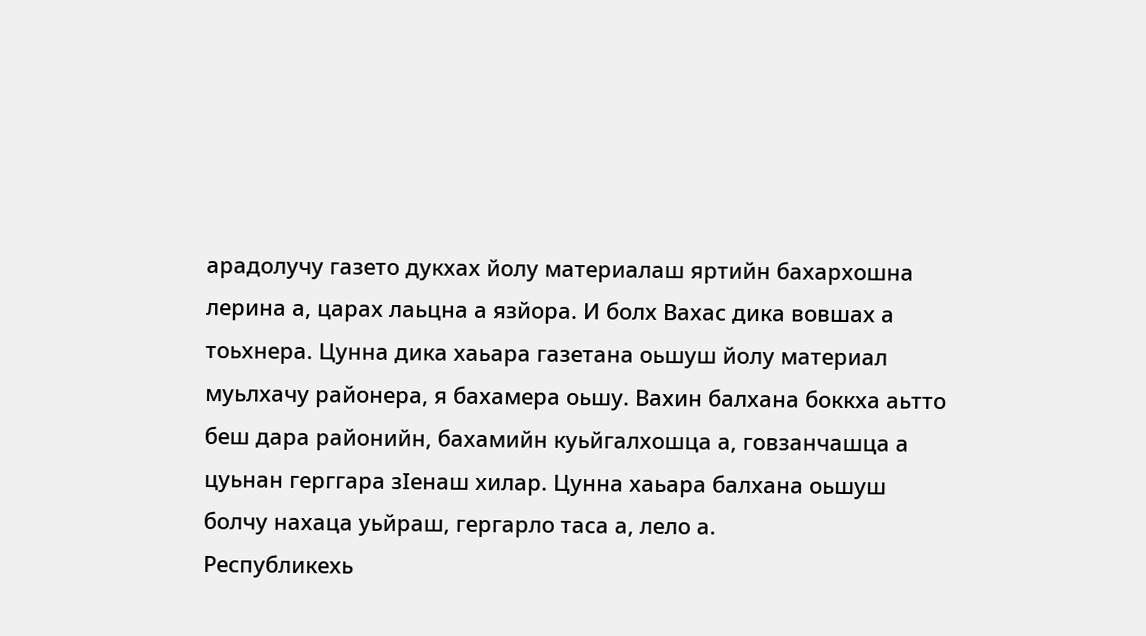арадолучу газето дукхах йолу материалаш яртийн бахархошна лерина а, царах лаьцна а язйора. И болх Вахас дика вовшах а тоьхнера. Цунна дика хаьара газетана оьшуш йолу материал муьлхачу районера, я бахамера оьшу. Вахин балхана боккха аьтто беш дара районийн, бахамийн куьйгалхошца а, говзанчашца а цуьнан герггара зIенаш хилар. Цунна хаьара балхана оьшуш болчу нахаца уьйраш, гергарло таса а, лело а.
Республикехь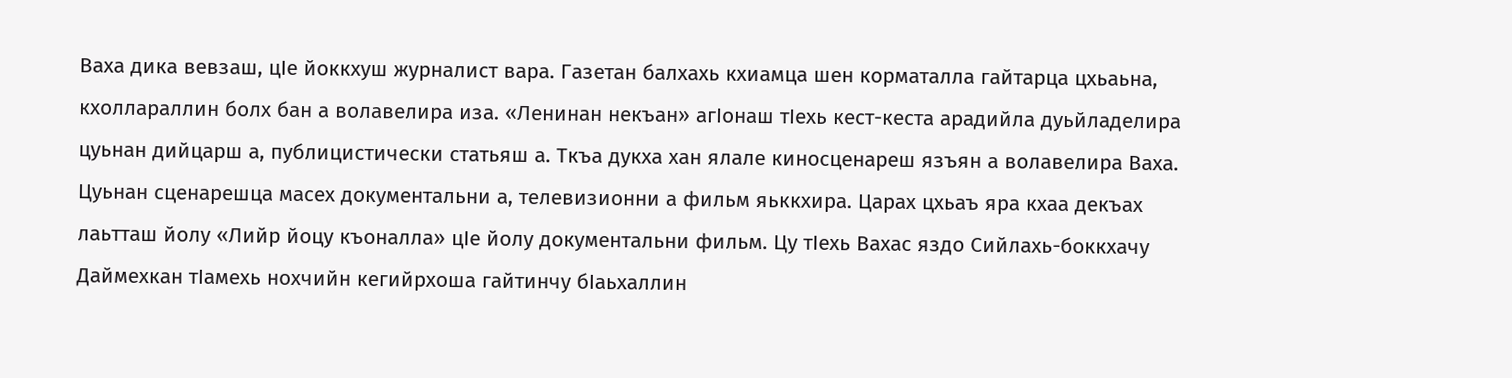Ваха дика вевзаш, цIе йоккхуш журналист вара. Газетан балхахь кхиамца шен корматалла гайтарца цхьаьна, кхоллараллин болх бан а волавелира иза. «Ленинан некъан» агIонаш тIехь кест-кеста арадийла дуьйладелира цуьнан дийцарш а, публицистически статьяш а. Ткъа дукха хан ялале киносценареш язъян а волавелира Ваха. Цуьнан сценарешца масех документальни а, телевизионни а фильм яьккхира. Царах цхьаъ яра кхаа декъах лаьтташ йолу «Лийр йоцу къоналла» цIе йолу документальни фильм. Цу тIехь Вахас яздо Сийлахь-боккхачу Даймехкан тIамехь нохчийн кегийрхоша гайтинчу бIаьхаллин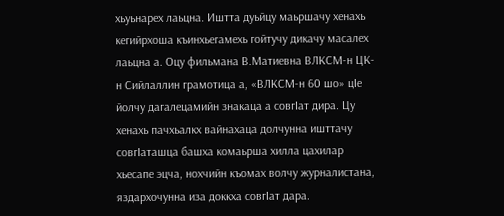хьуьнарех лаьцна. Иштта дуьйцу маьршачу хенахь кегийрхоша къинхьегамехь гойтучу дикачу масалех лаьцна а. Оцу фильмана В.Матиевна ВЛКСМ-н ЦК-н Сийлаллин грамотица а, «ВЛКСМ-н 60 шо» цIе йолчу дагалецамийн знакаца а совгIат дира. Цу хенахь пачхьалкх вайнахаца долчунна ишттачу совгIаташца башха комаьрша хилла цахилар хьесапе эцча, нохчийн къомах волчу журналистана, яздархочунна иза доккха совгIат дара.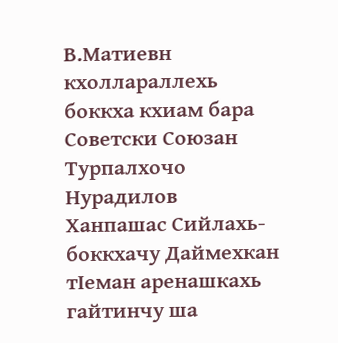В.Матиевн кхоллараллехь боккха кхиам бара Советски Союзан Турпалхочо Нурадилов Ханпашас Сийлахь-боккхачу Даймехкан тIеман аренашкахь гайтинчу ша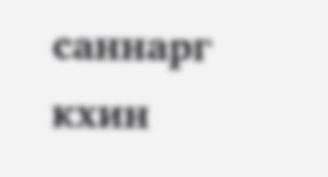саннарг кхин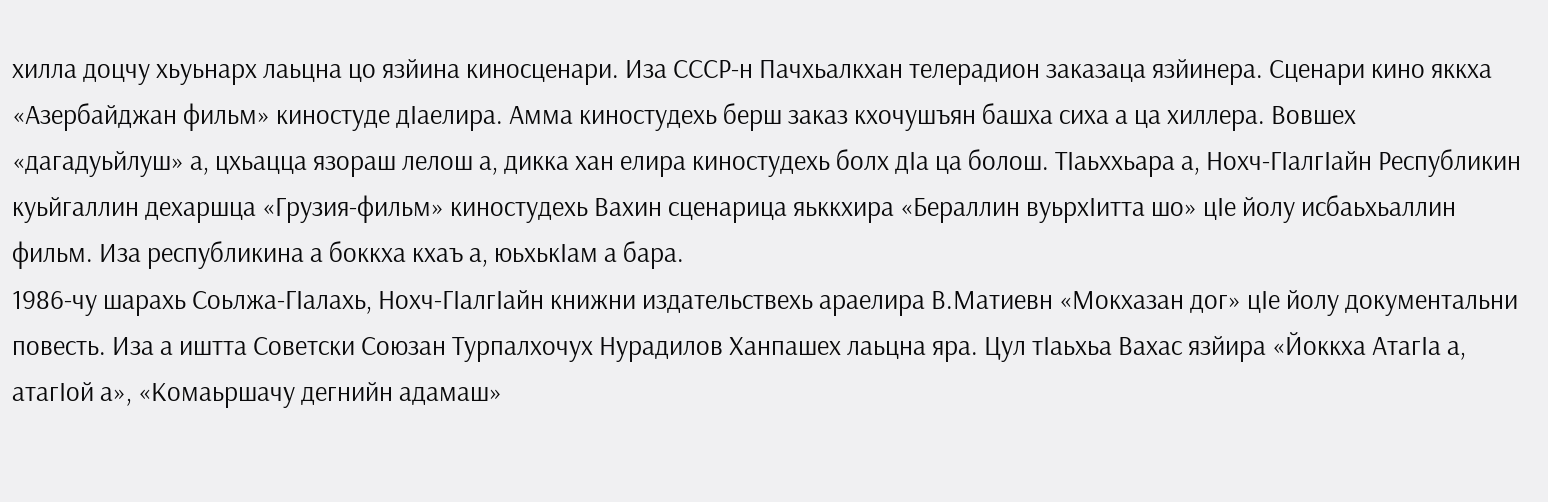хилла доцчу хьуьнарх лаьцна цо язйина киносценари. Иза СССР-н Пачхьалкхан телерадион заказаца язйинера. Сценари кино яккха «Азербайджан фильм» киностуде дIаелира. Амма киностудехь берш заказ кхочушъян башха сиха а ца хиллера. Вовшех «дагадуьйлуш» а, цхьацца язораш лелош а, дикка хан елира киностудехь болх дIа ца болош. ТIаьххьара а, Нохч-ГIалгIайн Республикин куьйгаллин дехаршца «Грузия-фильм» киностудехь Вахин сценарица яьккхира «Бераллин вуьрхIитта шо» цIе йолу исбаьхьаллин фильм. Иза республикина а боккха кхаъ а, юьхькIам а бара.
1986-чу шарахь Соьлжа-ГIалахь, Нохч-ГIалгIайн книжни издательствехь араелира В.Матиевн «Мокхазан дог» цIе йолу документальни повесть. Иза а иштта Советски Союзан Турпалхочух Нурадилов Ханпашех лаьцна яра. Цул тIаьхьа Вахас язйира «Йоккха АтагIа а, атагIой а», «Комаьршачу дегнийн адамаш»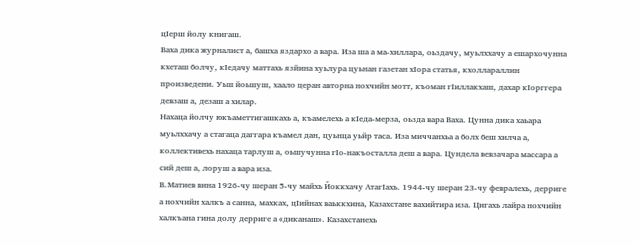цIерш йолу книгаш.
Ваха дика журналист а, башха яздархо а вара. Иза ша а ма-хиллара, оьздачу, муьлххачу а ешархочунна кхеташ болчу, кIедачу маттахь язйина хуьлура цуьнан газетан хIора статья, кхоллараллин произведени. Уьш йоьшуш, хаало церан авторна нохчийн мотт, къоман гIиллакхаш, дахар кIорггера девзаш а, дезаш а хилар.
Нахаца йолчу юкъаметтигашкахь а, къамелехь а кIеда-мерза, оьзда вара Ваха. Цунна дика хаьара муьлххачу а стагаца даггара къамел дан, цуьнца уьйр таса. Иза миччанхьа а болх беш хилча а, коллективехь нахаца тарлуш а, оьшучунна гIо-накъосталла деш а вара. Цундела вевзачара массара а сий деш а, лоруш а вара иза.
В.Матиев вина 1926-чу шеран 5-чу майхь Йоккхачу АтагIахь. 1944-чу шеран 23-чу февралехь, дерриге а нохчийн халкъ а санна, махках, цIийнах ваьккхина, Казахстане вахийтира иза. Цигахь лайра нохчийн халкъана гина долу дерриге а «диканаш». Казахстанехь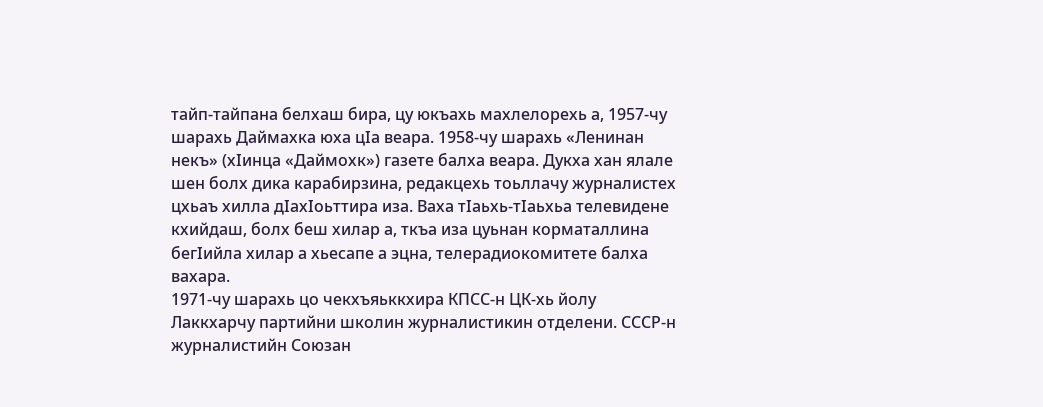тайп-тайпана белхаш бира, цу юкъахь махлелорехь а, 1957-чу шарахь Даймахка юха цIа веара. 1958-чу шарахь «Ленинан некъ» (хIинца «Даймохк») газете балха веара. Дукха хан ялале шен болх дика карабирзина, редакцехь тоьллачу журналистех цхьаъ хилла дIахIоьттира иза. Ваха тIаьхь-тIаьхьа телевидене кхийдаш, болх беш хилар а, ткъа иза цуьнан корматаллина бегIийла хилар а хьесапе а эцна, телерадиокомитете балха вахара.
1971-чу шарахь цо чекхъяьккхира КПСС-н ЦК-хь йолу Лаккхарчу партийни школин журналистикин отделени. СССР-н журналистийн Союзан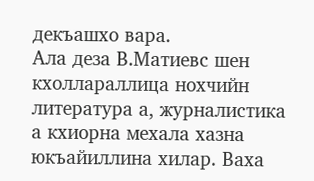декъашхо вара.
Ала деза В.Матиевс шен кхоллараллица нохчийн литература а, журналистика а кхиорна мехала хазна юкъайиллина хилар. Ваха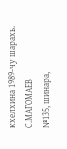кхелхина 1989-чу шарахь.
С.МАГОМАЕВ
№135, шинара,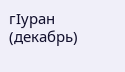гIуран (декабрь)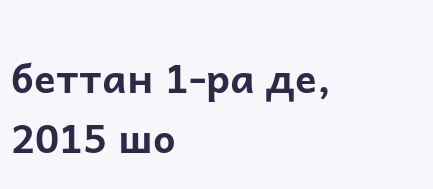беттан 1-ра де, 2015 шо